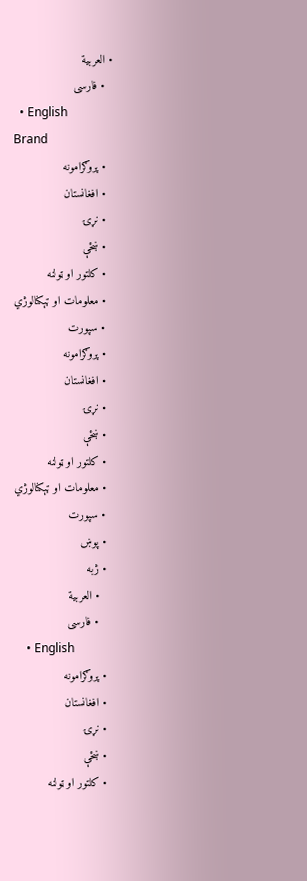• العربية
  • فارسی
  • English
Brand
  • پروګرامونه
  • افغانستان
  • نړۍ
  • ښځې
  • کلتور او ټولنه
  • معلومات او ټېکنالوژي
  • سپورت
  • پروګرامونه
  • افغانستان
  • نړۍ
  • ښځې
  • کلتور او ټولنه
  • معلومات او ټېکنالوژي
  • سپورت
  • پوښ
  • ژبه
    • العربية
    • فارسی
    • English
  • پروګرامونه
  • افغانستان
  • نړۍ
  • ښځې
  • کلتور او ټولنه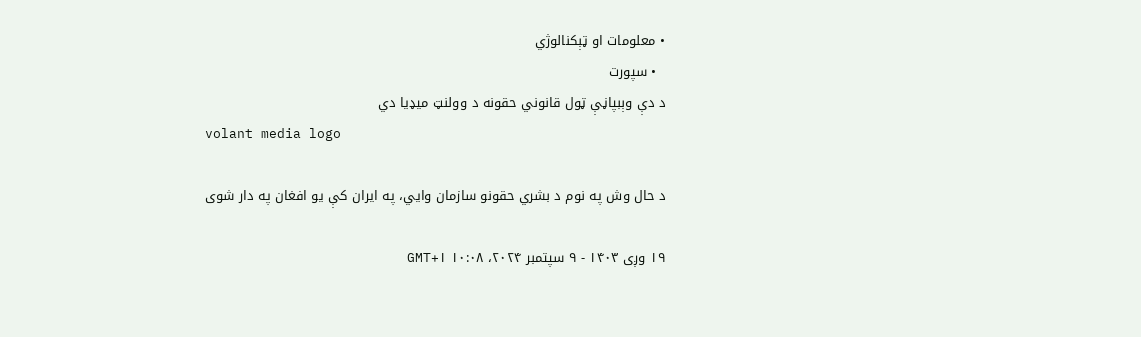• معلومات او ټېکنالوژي
  • سپورت
د دې وېبپاڼې ټول قانوني حقونه د وولنټ میډیا دي
volant media logo

د حال وش په نوم د بشري حقونو سازمان وايي، په ایران کې یو افغان په دار شوی

۱۹ وږی ۱۴۰۳ - ۹ سپتمبر ۲۰۲۴، ۱۰:۰۸ GMT+۱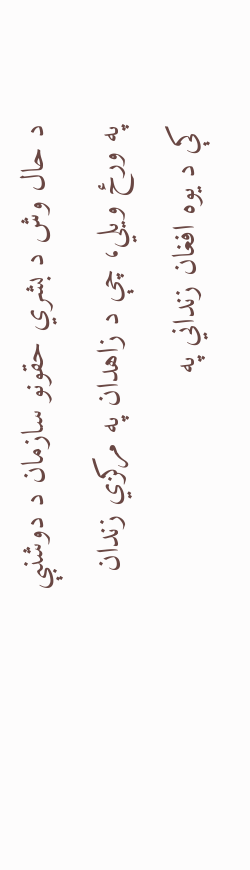د حال وش د بشري حقونو سازمان د دوشنبې په ورځ ویلي، چې د زاهدان په مرکزي زندان کې د یوه افغان زنداني په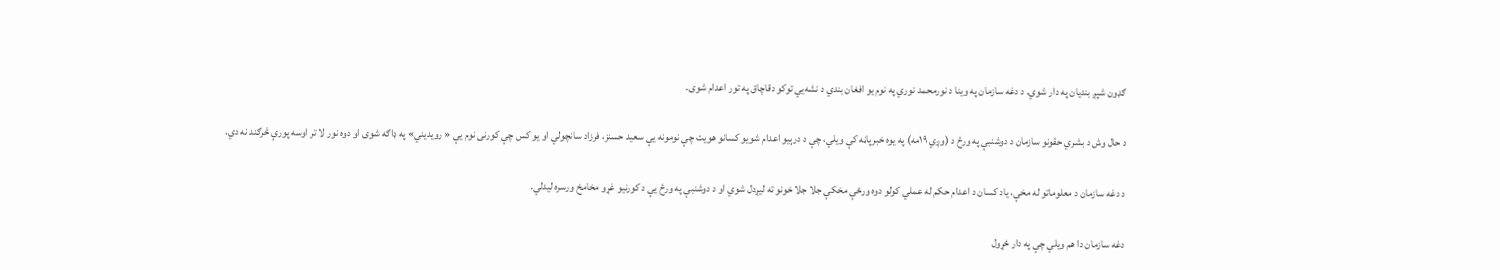ګډون شپږ بندیان په دار شوي. د دغه سازمان په وینا د نورمحمد نوري په نوم يو افغان بندي د نشه‌يي توکو دقاچاق په تور اعدام شوى.

د حال وش د بشري حقونو سازمان د دوشنبې په ورځ د (وږي ۱۹مه) په یوه خبرپاڼه کې ویلي، چې د درېیو اعدام شویو کسانو هویت چې نومونه یې سعید حسنز، فرزاد سانچولي او یو کس چې کورنی نوم یې « رویدیني» په ډاګه شوی او دوه نور لا تر اوسه پورې څرګند نه دي.

د دغه سازمان د معلوماتو له مخې، یاد کسان د اعدام حکم له عملي کولو دوه ورځې مخکې جلا جلا خونو ته لیږدل شوي او د دوشنبې په ورځ یې د کورنیو غړو مخامخ ورسره لیدلي.

دغه سازمان دا هم ویلي چې په دار ځړول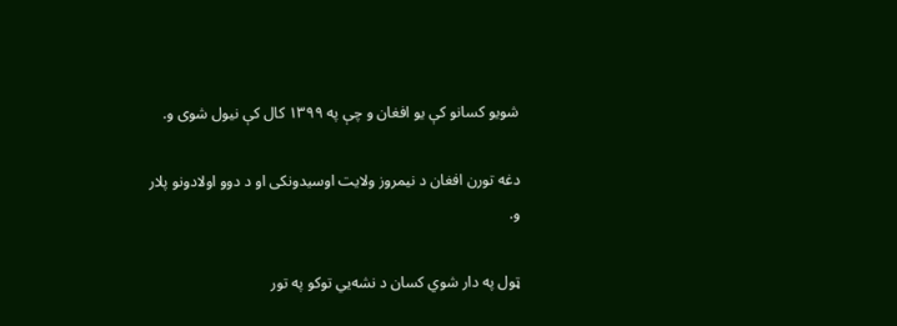شویو کسانو کې یو افغان و چې په ۱۳۹۹ کال کې نیول شوی و.

دغه تورن افغان د نیمروز ولایت اوسیدونکی او د دوو اولادونو پلار و.

ټول په دار شوي کسان د نشه‌يي توکو په تور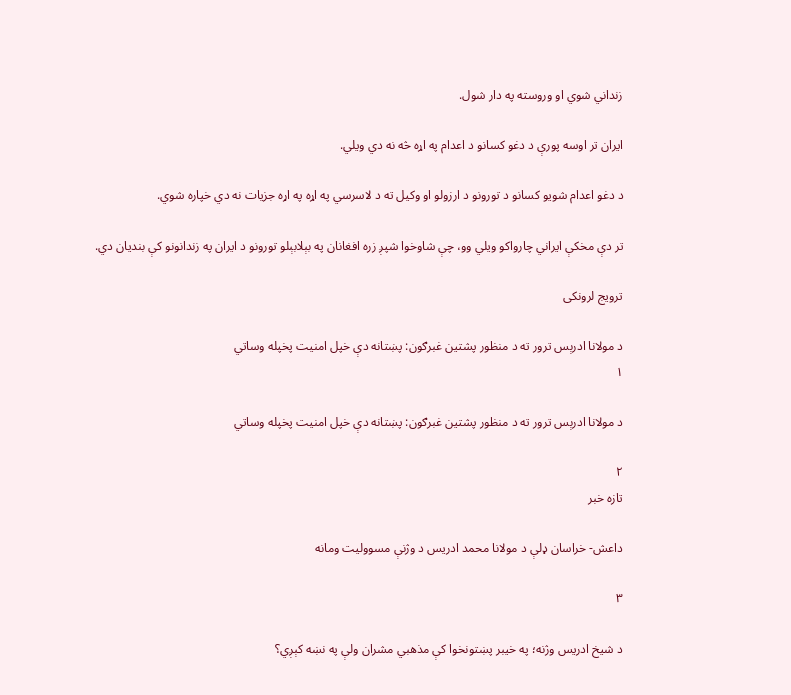زنداني شوي او وروسته په دار شول.

ایران تر اوسه پورې د دغو کسانو د اعدام په اړه څه نه دي ویلي.

د دغو اعدام شویو کسانو د تورونو د ارزولو او وکیل ته د لاسرسي په اړه په اړه جزیات نه دي خپاره شوي.

تر دې مخکې ایراني چارواکو ویلي وو، چې شاوخوا شپږ زره افغانان په بېلابېلو تورونو د ایران په زندانونو کې بندیان دي.

ترویج لرونکی

د مولانا ادرېس ترور ته د منظور پشتین غبرګون: پښتانه دې خپل امنیت پخپله وساتي
۱

د مولانا ادرېس ترور ته د منظور پشتین غبرګون: پښتانه دې خپل امنیت پخپله وساتي

۲
تازه خبر

داعش- خراسان ډلې د مولانا محمد ادریس د وژنې مسوولیت ومانه

۳

د شیخ ادریس وژنه؛ په خیبر پښتونخوا کې مذهبي مشران ولې په نښه کېږي؟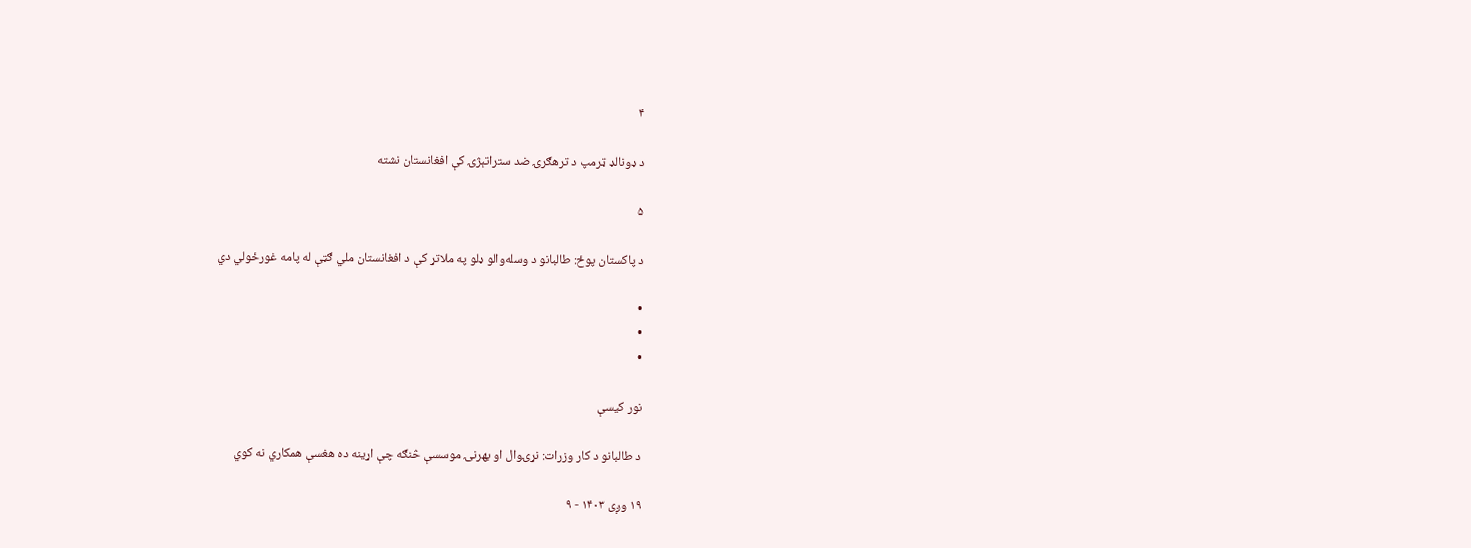۴

د ډونالډ ټرمپ د ترهګرۍ ضد ستراتېژۍ کې افغانستان نشته

۵

د پاکستان پوځ: طالبانو د وسله‌والو ډلو په ملاتړ کې د افغانستان ملي ګټې له پامه غورځولي دي

•
•
•

نور کیسې

د طالبانو د کار وزرات: نړۍوال او بهرنۍ موسسې څنګه چې اړینه ده هغسې همکاري نه کوي

۱۹ وږی ۱۴۰۳ - ۹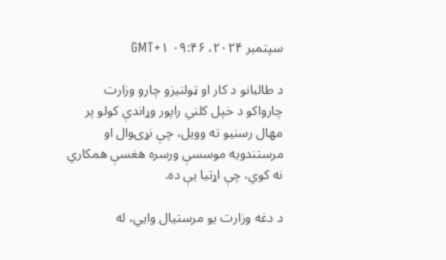سپتمبر ۲۰۲۴، ۰۹:۴۶ GMT+۱

د طالبانو د کار او ټولنیزو چارو وزارت چارواکو د خپل کلني راپور وړاندې کولو پر مهال رسنیو ته وویل، چې نړۍوال او مرستندویه موسسې ورسره هغسې همکاري نه کوي، چې اړتیا یې ده.

د دغه وزارت یو مرستیال وايي، له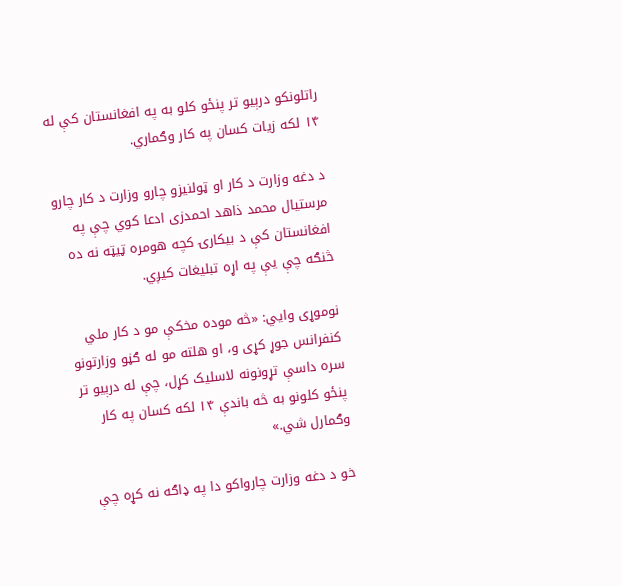راتلونکو درېیو تر پنځو کلو به په افغانستان کې له ۱۴ لکه زیات کسان په کار وګماري.

د دغه وزارت د کار او ټولنیزو چارو وزارت د کار چارو مرستیال محمد ذاهد احمدزی ادعا کوي چې په افغانستان کې د بیکارۍ کچه هومره ټیټه نه ده څنګه چې یې په اړه تبلیغات کیږي.

نوموړی وايي: «څه موده مخکې مو د کار ملي کنفرانس جوړ کړی و، او هلته مو له ګڼو وزارتونو سره داسې تړونونه لاسلیک کړل، چې له درېیو تر پنځو کلونو به څه باندې ۱۴ لکه کسان په کار وګمارل شي.»

خو د دغه وزارت چارواکو دا په ډاګه نه کړه چې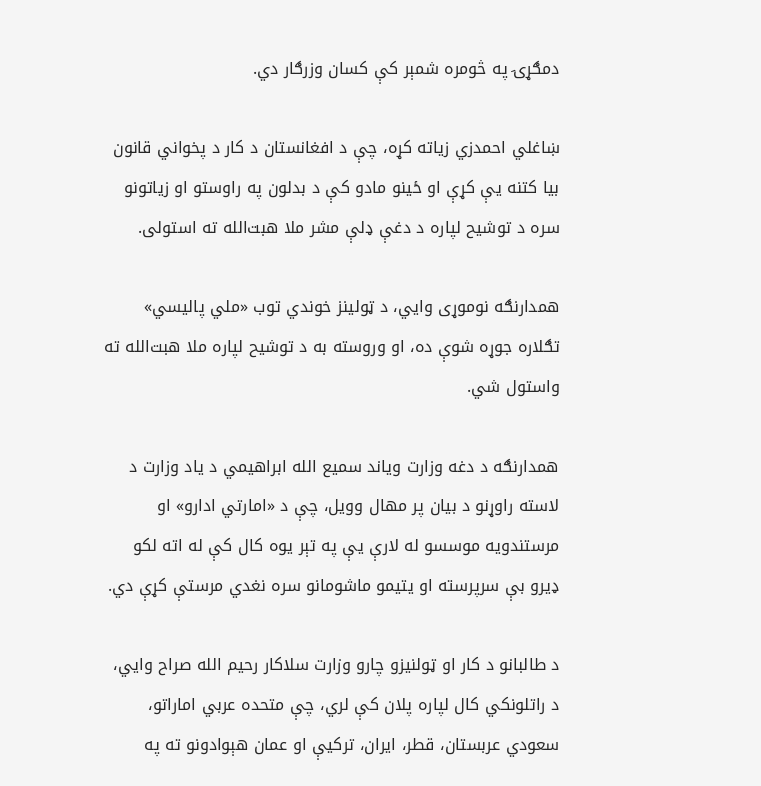دمګړۍ په څومره شمېر کې کسان وزرګار دي.

ښاغلي احمدزي زیاته کړه، چې د افغانستان د کار د پخواني قانون بیا کتنه یې کړې او ځینو مادو کې د بدلون په راوستو او زیاتونو سره د توشیح لپاره د دغې ډلې مشر ملا هبت‌الله ته استولی.

همدارنګه نوموړی وايي، د ټولینز خوندي توب «ملي پالیسي» تګلاره جوړه شوې ده، او وروسته به د توشیح لپاره ملا هبت‌الله ته واستول شي.

همدارنګه د دغه وزارت ویاند سمیع الله ابراهیمي د یاد وزارت د لاسته راوړنو د بیان پر مهال وویل، چې د «امارتي ادارو» او مرستندویه موسسو له لارې یې په تېر یوه کال کې له اته لکو ډیرو بې سرپرسته او یتیمو ماشومانو سره نغدي مرستې کړې دي.

د طالبانو د کار او ټولنیزو چارو وزارت سلاکار رحیم الله صراح وايي، د راتلونکي کال لپاره پلان کې لري، چې متحده عربي اماراتو، سعودي عربستان، قطر، ایران، ترکیې او عمان هېوادونو ته په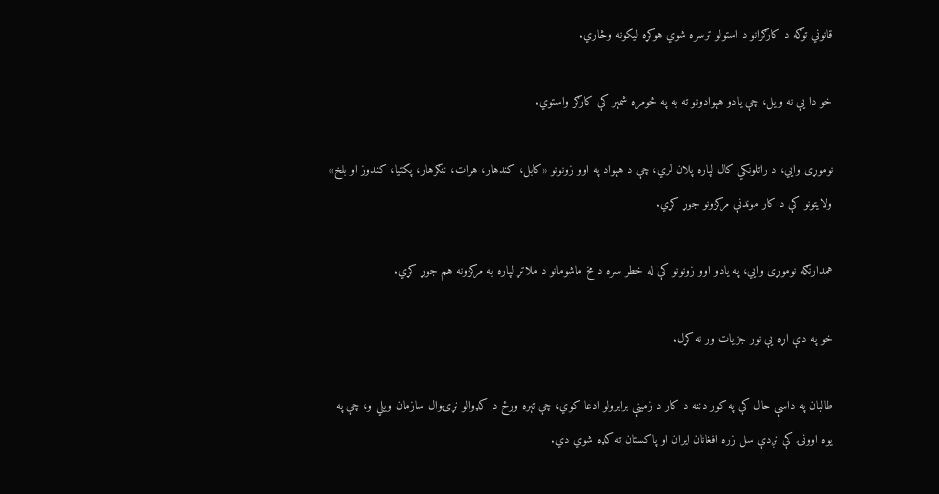قانوني توګه د کارګرانو د استولو ترسره شوي هوکړه لیکونه وڅاري.

خو دا یې نه ویل، چې یادو هېوادونو ته به په څومره شمېر کې کارګر واستوي.

نوموړی وایي، د راتلونکي کال لپاره پلان لري، چې د هېواد په اوو زونونو «کابل، کندهار، هرات، ننګرهار، پکتیا، کندوز او بلخ» ولایتونو کې د کار موندنې مرکزونو جوړ کړي.

همدارنګه نوموړی وایي، په یادو اوو زونونو کې له خطر سره د مخ ماشومانو د ملاتړ لپاره به مرکزونه هم جوړ کړي.

خو په دې اړه یې نور جزیات ور نه کړل.

طالبان په داسې حال کې په کور دننه د کار د زمینې برابرولو ادعا کوي، چې تېره ورځ د کډوالو نړۍوال سازمان ویلي و، چې په یوه اوونۍ کې نږدې سل زره افغانان ایران او پاکستان ته کډه شوي دي.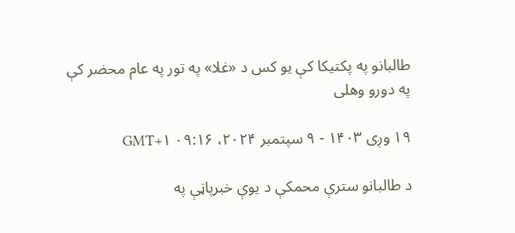طالبانو په پکتیکا کې یو کس د «غلا» په تور په عام محضر کې په دورو وهلی

۱۹ وږی ۱۴۰۳ - ۹ سپتمبر ۲۰۲۴، ۰۹:۱۶ GMT+۱

د طالبانو سترې محمکې د یوې خبرپاڼې په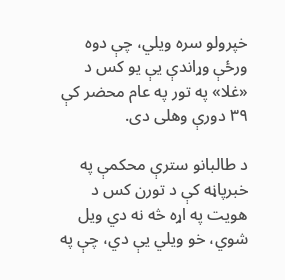خپرولو سره ویلي، چې دوه ورځې وړاندې یې یو کس د «غلا» په تور په عام محضر کې ۳۹ دورې وهلی دی.

د طالبانو سترې محکمې په خبرپاڼه کې د تورن کس د هویت په اړه څه نه دي ویل شوي، خو ویلي یې دي، چې په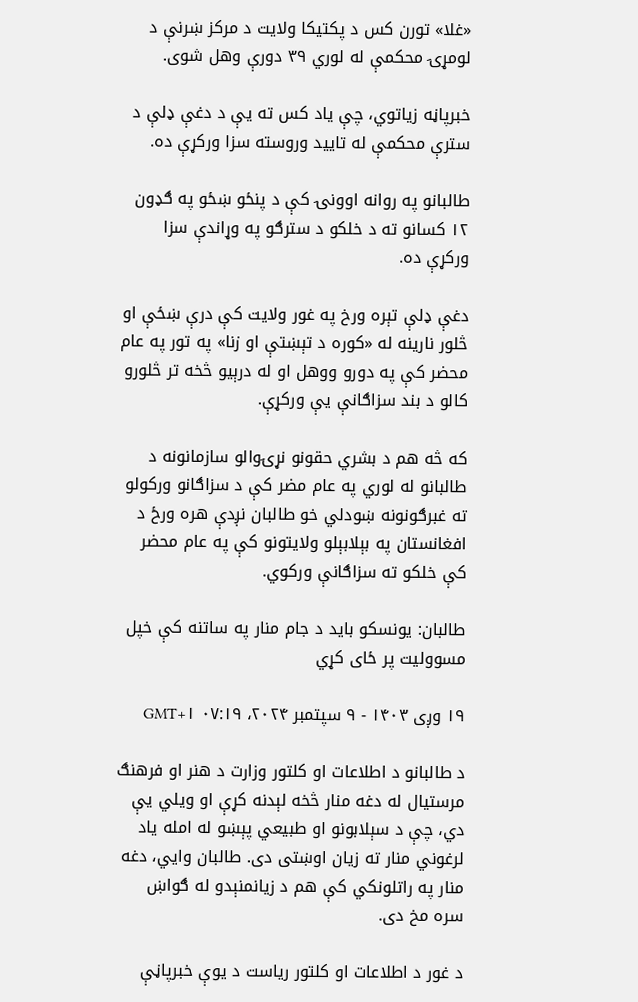«غلا» تورن کس د پکتیکا ولایت د مرکز ښرنې د لومړۍ محکمې له لوري ۳۹ دورې وهل شوی.

خبرپاڼه زیاتوي، چې یاد کس ته یې د دغې ډلې د سترې محکمې له تایید وروسته سزا ورکړې ده.

طالبانو په روانه اوونۍ کې د پنځو ښځو په ګډون ۱۲ کسانو ته د خلکو د سترګو په وړاندې سزا ورکړې ده.

دغې ډلې تېره ورخ په غور ولایت کې درې ښځې او څلور نارینه له «کوره د تېښتې او زنا» په تور په عام محضر کې په دورو ووهل او له درېیو څخه تر څلورو کالو د بند سزاګانې یې ورکړې.

که څه هم د بشري حقونو نړۍوالو سازمانونه د طالبانو له لوري په عام مضر کې د سزاګانو ورکولو ته غبرګونونه ښودلي خو طالبان نږدې هره ورځ د افغانستان په بېلابېلو ولایتونو کې په عام محضر کې خلکو ته سزاګانې ورکوي.

طالبان: یونسکو باید د جام منار په ساتنه کې خپل مسوولیت پر ځای کړي

۱۹ وږی ۱۴۰۳ - ۹ سپتمبر ۲۰۲۴، ۰۷:۱۹ GMT+۱

د طالبانو د اطلاعات او کلتور وزارت د هنر او فرهنګ مرستیال له دغه منار څخه لېدنه کړې او ویلي یې دي، چې د سېلابونو او طبیعي پېښو له امله یاد لرغوني منار ته زیان اوښتی دی. طالبان وايي، دغه منار په راتلونکي کې هم د زیانمنېدو له ګواښ سره مخ دی.

د غور د اطلاعات او کلتور ریاست د یوې خبرپاڼې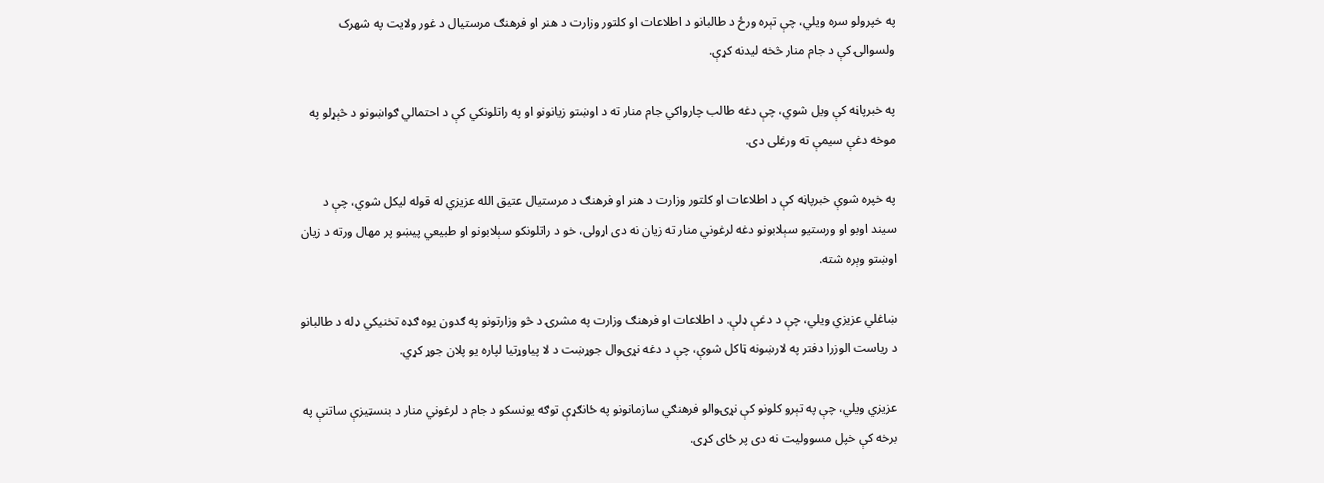په خپرولو سره ویلي، چې تېره ورځ د طالبانو د اطلاعات او کلتور وزارت د هنر او فرهنګ مرستیال د غور ولایت په شهرک ولسوالۍ کې د جام منار څخه لیدنه کړې.

په خبرپاڼه کې ویل شوي، چې دغه طالب چارواکي جام منار ته د اوښتو زیانونو او په راتلونکي کې د احتمالي ګواښونو د څېړلو په موخه دغې سیمې ته ورغلی دی.

په خپره شوې خبرپاڼه کې د اطلاعات او کلتور وزارت د هنر او فرهنګ د مرستیال عتیق الله عزیزي له قوله لیکل شوي، چې د سیند اوبو او ورستیو سېلابونو دغه لرغوني منار ته زیان نه دی اړولی، خو د راتلونکو سېلابونو او طبیعي پيښو پر مهال ورته د زیان اوښتو وېره شته.

ښاغلي عزیزي ویلي، چې د دغې ډلې. د اطلاعات او فرهنګ وزارت په مشرۍ د څو وزارتونو په ګدون یوه ګډه تخنیکي ډله د طالبانو د ریاست الوزرا دفتر په لارښونه ټاکل شوې، چې د دغه نړۍوال جوړښت د لا پیاوړتیا لپاره یو پلان جوړ کړي.

عزیزي ویلي، چې په تېرو کلونو کې نړۍوالو فرهنګي سازمانونو په ځانګړې توګه يونسکو د جام د لرغوني منار د بنسټيزې ساتنې په برخه کې خپل مسووليت نه دى پر ځای کړی.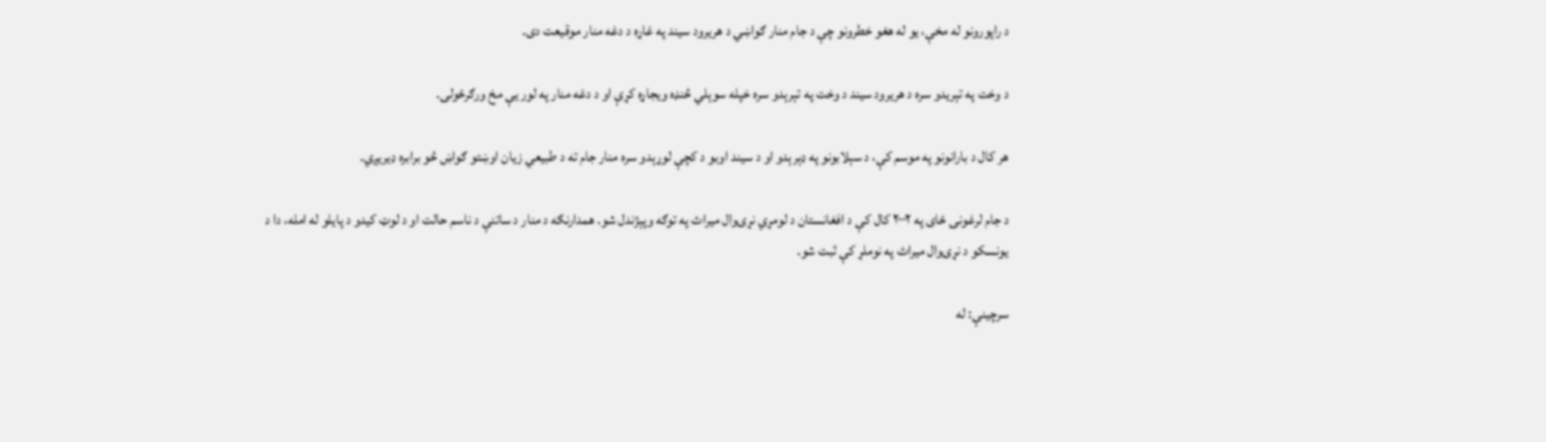د راپورونو له مخې، یو له هغو خطرونو چې د جام منار ګواښي د هریرود سیند په غاړه د دغه منار موقیعت دی.

د وخت په تېریدو سره د هریرود سیند د وخت په تېرېدو سره خپله سوېلي څنډه ویجاړه کړې او د دغه منار په لور یې مخ ورګرځولی.

هر کال د بارانونو په موسم کې، د سېلابونو په ډېرېدو او د سیند اوبو د کچې لوړېدو سره منار جام ته د طبیعي زیان اوښتو ګواښ څو برابره ډیریږي.

د جام لرغونی ځای په ۲۰۰۲ کال کې د افغانستان د لومړي نړۍوال میراث په توګه وپېژندل شو. همدارنګه د منار د ساتنې د ناسم حالت او د لوټ کیدو د پایلو له امله، دا د یونسکو د نړۍوال میراث په نوملړ کې ثبت شو.

سرچینې: له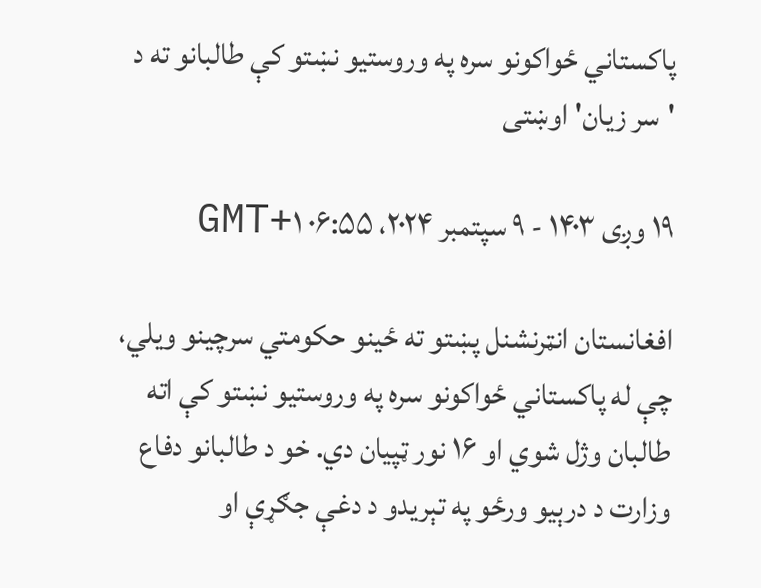پاکستاني ځواکونو سره په وروستیو نښتو کې طالبانو ته د 'سر زیان' اوښتی

۱۹ وږی ۱۴۰۳ - ۹ سپتمبر ۲۰۲۴، ۰۶:۵۵ GMT+۱

افغانستان انټرنشنل پښتو ته ځینو حکومتي سرچینو ويلي، چې له پاکستاني ځواکونو سره په وروستیو نښتو کې اته طالبان وژل شوي او ۱۶ نور ټپیان دي. خو د طالبانو دفاع وزارت د درېیو ورځو په تېریدو د دغې جګړې او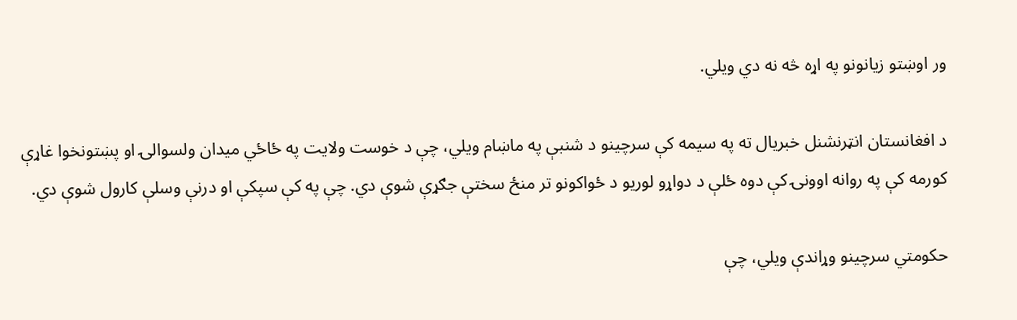ور اوښتو زیانونو په اړه څه نه دي ويلي.

د افغانستان انټرنشنل خبریال ته په سیمه کې سرچینو د شنبې په ماښام ويلي، چې د خوست ولایت په ځاځي میدان ولسوالۍ او پښتونخوا غاړې کورمه کې په روانه اوونۍ کې دوه ځلې د دواړو لوریو د ځواکونو تر منځ سختې جګړې شوې دي. چې په کې سپکې او درنې وسلې کارول شوې دي.

حکومتي سرچينو وړاندې ويلي، چې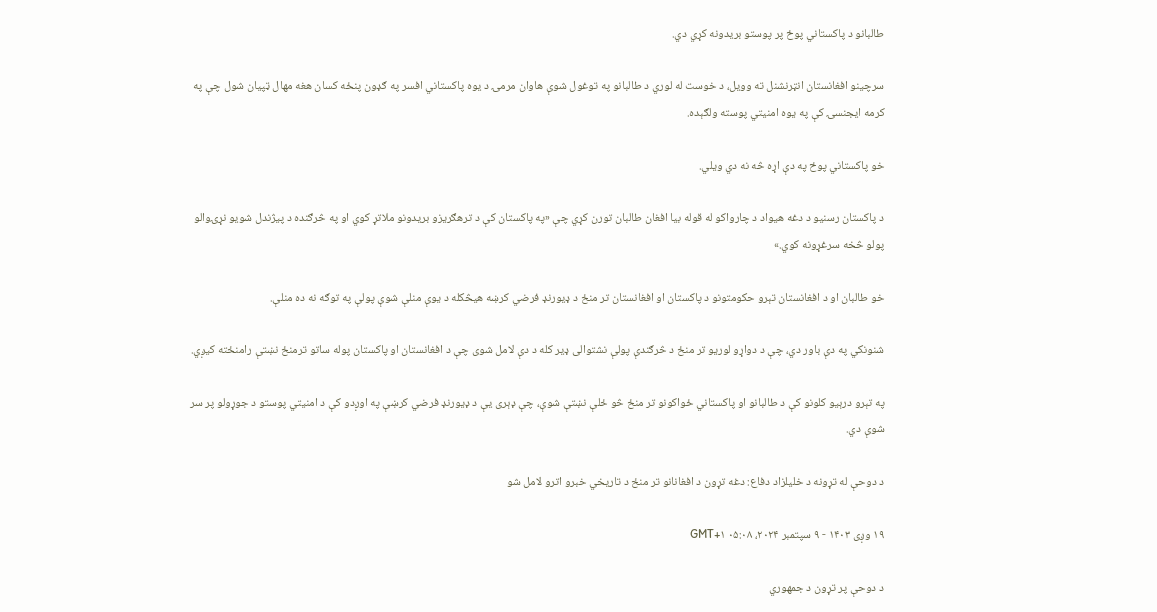طالبانو د پاکستاني پوځ پر پوستو بريدونه کړي دي.

سرچینو افغانستان انټرنشنل ته وویل، د خوست له لوري د طالبانو په توغول شوې هاوان مرمۍ د یوه پاکستاني افسر په ګډون پنځه کسان هغه مهال ټپیان شول چې په کرمه ایجنسۍ کې په یوه امنیتي پوسته ولګېده.

خو پاکستاني پوځ په دې اړه څه نه دي ويلي.

د پاکستان رسنیو د دغه هیواد د چارواکو له قوله بیا افغان طالبان تورن کړي چې «په پاکستان کې د ترهګریزو بریدونو ملاتړ کوي او په څرګنده د پیژندل شویو نړۍوالو پولو څخه سرغړونه کوي.»

خو طالبان او د افغانستان تېرو حکومتونو د پاکستان او افغانستان تر منځ د ډیورنډ فرضي کرښه هیڅکله د یوې منلې شوې پولې په توګه نه ده منلې.

شنونکي په دې باور دي، چې د دواړو لوریو تر منځ د څرګندې پولې نشتوالی ډیر کله د دې لامل شوی چې د افغانستان او پاکستان پوله ساتو ترمنځ نښتې رامنځته کیږي.

په تېرو درېیو کلونو کې د طالبانو او پاکستاني ځواکونو تر منځ څو ځلې نښتې شوې، چې ډېری یې د ډیورنډ فرضي کرښې په اوږدو کې د امنیتي پوستو د جوړولو پر سر شوې دي.

د دوحې له تړونه د خلیلزاد دفاع: دغه تړون د افغانانو تر منځ د تاریخي خبرو اترو لامل شو

۱۹ وږی ۱۴۰۳ - ۹ سپتمبر ۲۰۲۴، ۰۵:۰۸ GMT+۱

د دوحې پر تړون د جمهوري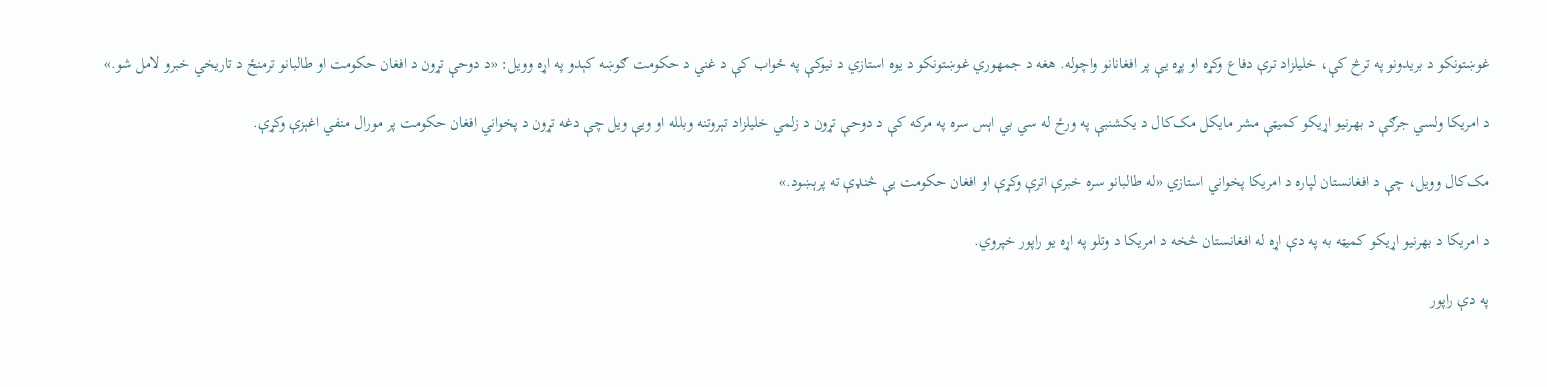غوښتونکو د بریدونو په ترڅ کې، خلیلزاد ترې دفاع وکړه او پړه یې پر افغانانو واچوله. هغه د جمهوري غوښتونکو د یوه استازي د نیوکې په ځواب کې د غني د حکومت ګوښه کېدو په اړه وویل: «د دوحې تړون د افغان حکومت او طالبانو ترمنځ د تاریخي خبرو لامل شو.»

د امریکا ولسي جرګې د بهرنیو اړیکو کمیټې مشر مایکل مک‌کال د یکشنبې په ورځ له سي بي اېس سره په مرکه کې د دوحې تړون د زلمي خلیلزاد تېروتنه وبلله او ویې ویل چې دغه تړون د پخواني افغان حکومت پر مورال منفي اغېزې وکړې.

مک‌کال وویل، چې د افغانستان لپاره د امریکا پخواني استازي «له طالبانو سره خبرې اترې وکړې او افغان حکومت یې څنډې ته پرېښود.»

د امریکا د بهرنیو اړیکو کمیټه به په دې اړه له افغانستان څخه د امریکا د وتلو په اړه یو راپور خپروي.

په دې راپور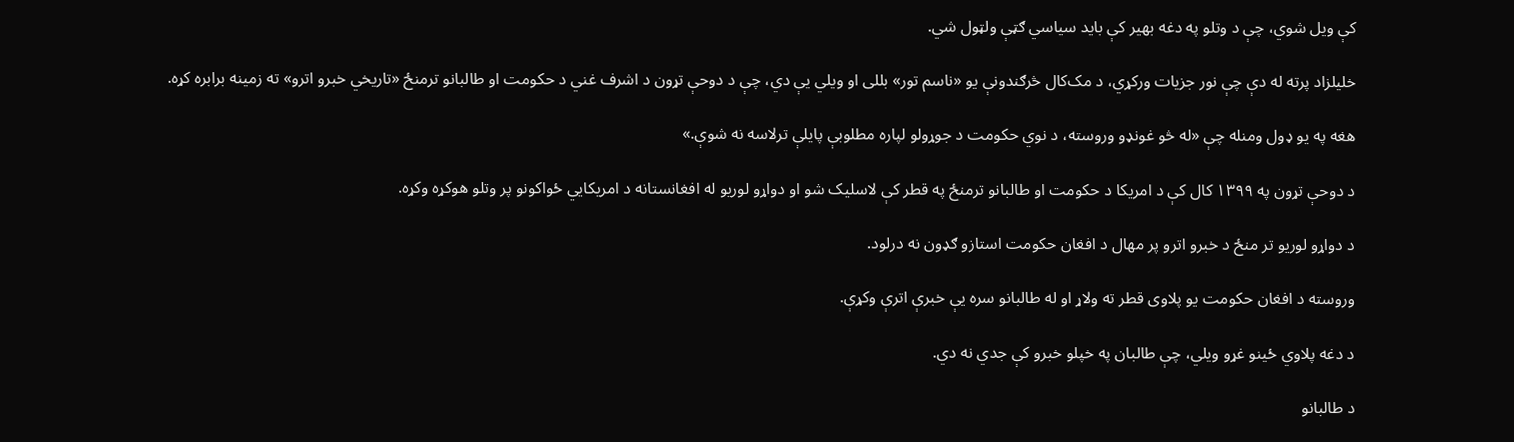کې ویل شوي، چې د وتلو په دغه بهیر کې باید سیاسي ګټې ولټول شي.

خلیلزاد پرته له دې چې نور جزیات ورکړي، د مک‌کال څرګندونې یو «ناسم تور» بللی او ویلي یې دي، چې د دوحې تړون د اشرف غني د حکومت او طالبانو ترمنځ «تاریخي خبرو اترو» ته زمینه برابره کړه.

هغه په یو ډول ومنله چې «له څو غونډو وروسته، د نوي حکومت د جوړولو لپاره مطلوبې پایلې ترلاسه نه شوې.»

د دوحې تړون په ۱۳۹۹ کال کې د امریکا د حکومت او طالبانو ترمنځ په قطر کې لاسلیک شو او دواړو لوریو له افغانستانه د امریکايي ځواکونو پر وتلو هوکړه وکړه.

د دواړو لوریو تر منځ د خبرو اترو پر مهال د افغان حکومت استازو ګډون نه درلود.

وروسته د افغان حکومت یو پلاوی قطر ته ولاړ او له طالبانو سره یې خبرې اترې وکړې.

د دغه پلاوي ځینو غړو ویلي، چې طالبان په خپلو خبرو کې جدي نه دي.

د طالبانو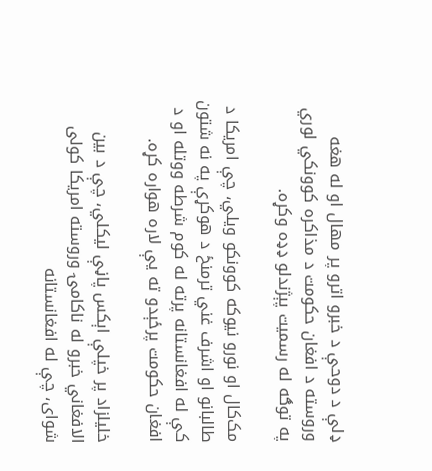ډلې د دوحې د خبرو اترو پر مهال او له هغه وروسته د افغان حکومت د مذاکره کوونکي لوري په توګه له رسمیت پېژندلو ډډه وکړه.

مک‌کال او نورو نیوکه کوونکو ویلي، چې امریکا د طالبانو او اشرف غني ترمنځ د هوکړې په نه شتون کې له افغانستانه پرته له کوم شرطه ووتله او د افغان حکومت پرځېدو ته یې لاره هواره کړه.

خلیلزاد پر خپلې اېکس پاڼې لیکلي، چې د بین الافغاني خبرو له ناکامۍ وروسته امریکا کولی شوای، چې له افغانستانه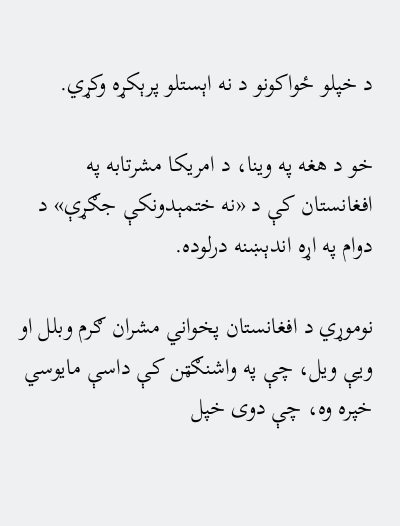د خپلو ځواکونو د نه اېستلو پرېکړه وکړي.

خو د هغه په وينا، د امريکا مشرتابه په افغانستان کې د «نه ختمېدونکې جګړې» د دوام په اړه اندېښنه درلوده.

نوموړي د افغانستان پخواني مشران ګرم وبلل او ویې ویل، چې په واشنګټن کې داسې مایوسي خپره وه، چې دوی خپل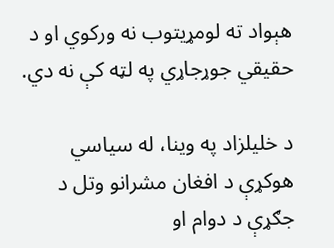هېواد ته لومړیتوب نه ورکوي او د حقیقي جوړجاړي په لټه کې نه دي.

د خلیلزاد په وینا، له سیاسي هوکړې د افغان مشرانو وتل د جګړې د دوام او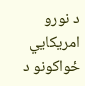د نورو امریکايي ځواکونو د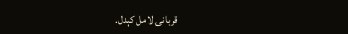قربانۍ لامل کېدل.